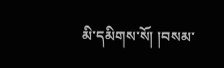མི་དམིགས་སོ། །བསམ་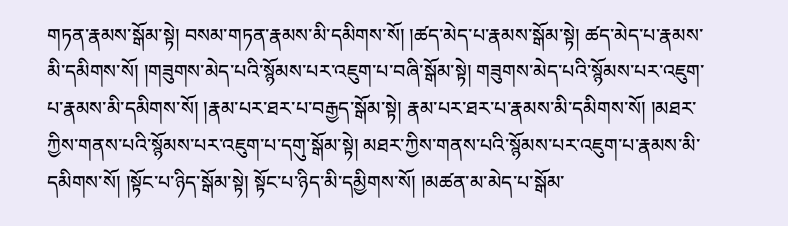གཏན་རྣམས་སྒོམ་སྟེ། བསམ་གཏན་རྣམས་མི་དམིགས་སོ། །ཚད་མེད་པ་རྣམས་སྒོམ་སྟེ། ཚད་མེད་པ་རྣམས་མི་དམིགས་སོ། །གཟུགས་མེད་པའི་སྙོམས་པར་འཇུག་པ་བཞི་སྒོམ་སྟེ། གཟུགས་མེད་པའི་སྙོམས་པར་འཇུག་པ་རྣམས་མི་དམིགས་སོ། །རྣམ་པར་ཐར་པ་བརྒྱད་སྒོམ་སྟེ། རྣམ་པར་ཐར་པ་རྣམས་མི་དམིགས་སོ། །མཐར་ཀྱིས་གནས་པའི་སྙོམས་པར་འཇུག་པ་དགུ་སྒོམ་སྟེ། མཐར་ཀྱིས་གནས་པའི་སྙོམས་པར་འཇུག་པ་རྣམས་མི་དམིགས་སོ། །སྟོང་པ་ཉིད་སྒོམ་སྟེ། སྟོང་པ་ཉིད་མི་དམྱིགས་སོ། །མཚན་མ་མེད་པ་སྒོམ་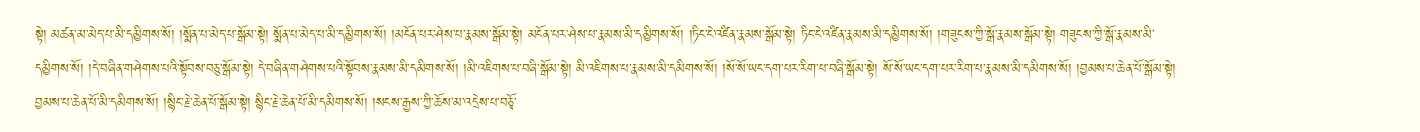སྟེ། མཚན་མ་མེད་པ་མི་དམྱིགས་སོ། །སྨོན་པ་མེད་པ་སྒོམ་སྟེ། སྨོན་པ་མེད་པ་མི་དམྱིགས་སོ། །མངོན་པར་ཤེས་པ་རྣམས་སྒོམ་སྟེ། མངོན་པར་ཤེས་པ་རྣམས་མི་དམྱིགས་སོ། །ཏིང་ངེ་འཛིན་རྣམས་སྒོམ་སྟེ། ཏིང་ངེ་འཛིན་རྣམས་མི་དམྱིགས་སོ། །གཟུངས་ཀྱི་སྒོ་རྣམས་སྒོམ་སྟེ། གཟུངས་ཀྱི་སྒོ་རྣམས་མི་དམྱིགས་སོ། །དེ་བཞིན་གཤེགས་པའི་སྟོབས་བཅུ་སྒོམ་སྟེ། དེ་བཞིན་གཤེགས་པའི་སྟོབས་རྣམས་མི་དམིགས་སོ། །མི་འཇིགས་པ་བཞི་སྒོམ་སྟེ། མི་འཇིགས་པ་རྣམས་མི་དམིགས་སོ། །སོ་སོ་ཡང་དག་པར་རིག་པ་བཞི་སྒོམ་སྟེ། སོ་སོ་ཡང་དག་པར་རིག་པ་རྣམས་མི་དམིགས་སོ། །བྱམས་པ་ཆེན་པོ་སྒོམ་སྟེ། བྱམས་པ་ཆེན་པོ་མི་དམིགས་སོ། །སྙིང་རྗེ་ཆེན་པོ་སྒོམ་སྟེ། སྙིང་རྗེ་ཆེན་པོ་མི་དམིགས་སོ། །སངས་རྒྱས་ཀྱི་ཆོས་མ་འདྲེས་པ་བཅྭོ་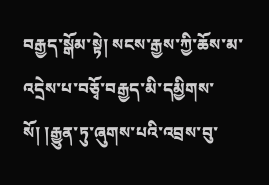བརྒྱད་སྒོམ་སྟེ། སངས་རྒྱས་ཀྱི་ཆོས་མ་འདྲེས་པ་བཅྭོ་བརྒྱད་མི་དམྱིགས་སོ། །རྒྱུན་ཏུ་ཞུགས་པའི་འབྲས་བུ་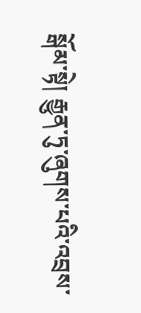སྒོམ་སྟེ། རྒྱུན་ཏུ་ཞུགས་པའི་འབྲས་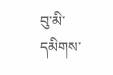བུ་མི་དམིགས་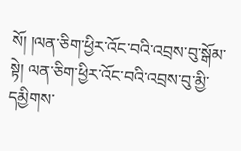སོ། །ལན་ཅིག་ཕྱིར་འོང་བའི་འབྲས་བུ་སྒོམ་སྟེ། ལན་ཅིག་ཕྱིར་འོང་བའི་འབྲས་བུ་མྱི་དམྱིགས་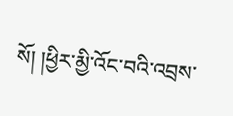སོ། །ཕྱིར་མྱི་འོང་བའི་འབྲས་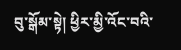བུ་སྒོམ་སྟེ། ཕྱིར་མྱི་འོང་བའི་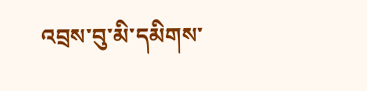འབྲས་བུ་མི་དམིགས་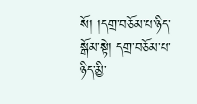སོ། །དགྲ་བཅོམ་པ་ཉིད་སྒོམ་སྟེ། དགྲ་བཅོམ་པ་ཉིད་མྱི་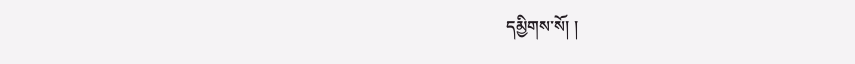དམྱིགས་སོ། །